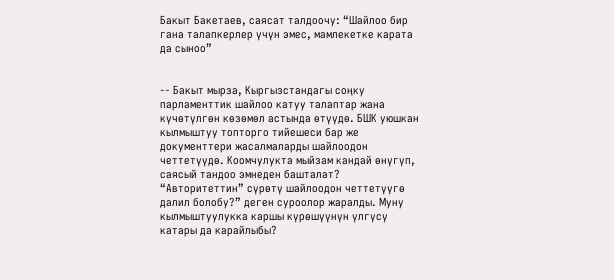Бакыт Бакетаев, саясат талдоочу: “Шайлоо бир гана талапкерлер үчүн эмес, мамлекетке карата да сыноо”


-- Бакыт мырза, Кыргызстандагы соңку парламенттик шайлоо катуу талаптар жана күчөтүлгөн көзөмөл астында өтүүдө. БШК уюшкан кылмыштуу топторго тийешеси бар же документтери жасалмаларды шайлоодон четтетүүдө. Коомчулукта мыйзам кандай өнүгүп, саясый тандоо эмнеден башталат? “Авторитеттин” сүрөтү шайлоодон четтетүүгө далил болобу?” деген суроолор жаралды. Муну кылмыштуулукка каршы күрөшүүнүн үлгүсү катары да карайлыбы?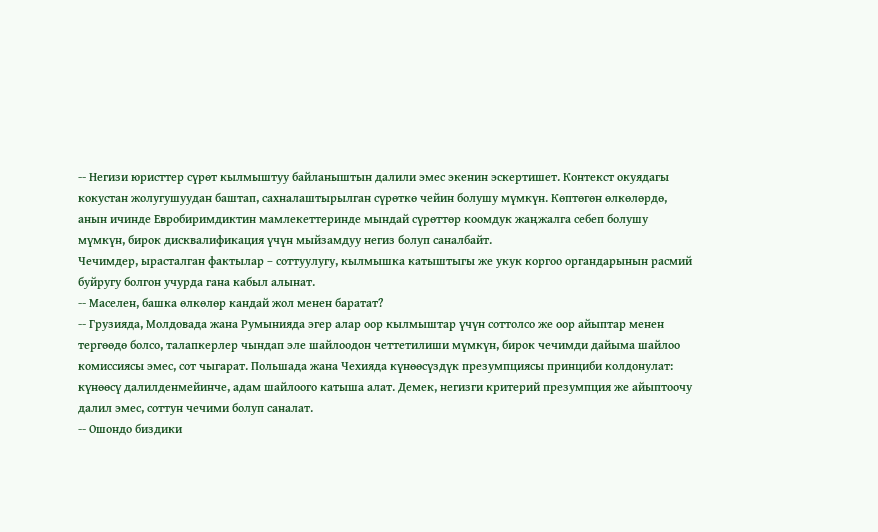-- Негизи юристтер сүрөт кылмыштуу байланыштын далили эмес экенин эскертишет. Контекст окуядагы кокустан жолугушуудан баштап, сахналаштырылган сүрөткө чейин болушу мүмкүн. Көптөгөн өлкөлөрдө, анын ичинде Евробиримдиктин мамлекеттеринде мындай сүрөттөр коомдук жаңжалга себеп болушу мүмкүн, бирок дисквалификация үчүн мыйзамдуу негиз болуп саналбайт.
Чечимдер, ырасталган фактылар – соттуулугу, кылмышка катыштыгы же укук коргоо органдарынын расмий буйругу болгон учурда гана кабыл алынат.
-- Маселен, башка өлкөлөр кандай жол менен баратат?
-- Грузияда, Молдовада жана Румынияда эгер алар оор кылмыштар үчүн соттолсо же оор айыптар менен тергөөдө болсо, талапкерлер чындап эле шайлоодон четтетилиши мүмкүн, бирок чечимди дайыма шайлоо комиссиясы эмес, сот чыгарат. Польшада жана Чехияда күнөөсүздүк презумпциясы принциби колдонулат: күнөөсү далилденмейинче, адам шайлоого катыша алат. Демек, негизги критерий презумпция же айыптоочу далил эмес, соттун чечими болуп саналат.
-- Ошондо биздики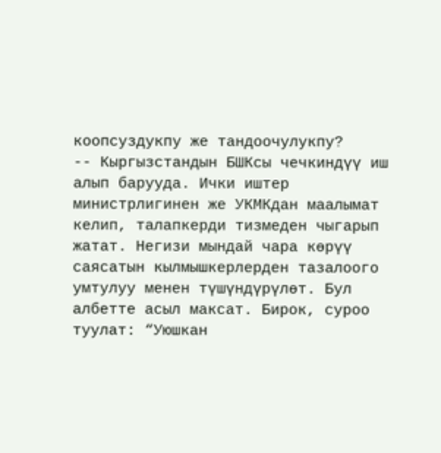коопсуздукпу же тандоочулукпу?
-- Кыргызстандын БШКсы чечкиндүү иш алып барууда. Ички иштер министрлигинен же УКМКдан маалымат келип, талапкерди тизмеден чыгарып жатат. Негизи мындай чара көрүү саясатын кылмышкерлерден тазалоого умтулуу менен түшүндүрүлөт. Бул албетте асыл максат. Бирок, суроо туулат: “Уюшкан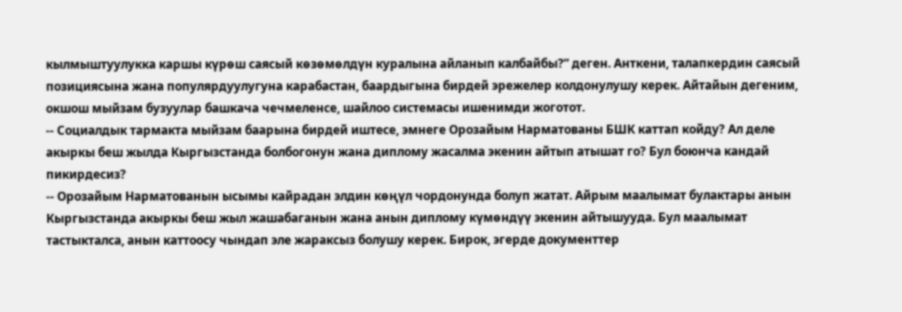кылмыштуулукка каршы күрөш саясый көзөмөлдүн куралына айланып калбайбы?” деген. Анткени, талапкердин саясый позициясына жана популярдуулугуна карабастан, баардыгына бирдей эрежелер колдонулушу керек. Айтайын дегеним, окшош мыйзам бузуулар башкача чечмеленсе, шайлоо системасы ишенимди жоготот.
-- Социалдык тармакта мыйзам баарына бирдей иштесе, эмнеге Орозайым Нарматованы БШК каттап койду? Ал деле акыркы беш жылда Кыргызстанда болбогонун жана диплому жасалма экенин айтып атышат го? Бул боюнча кандай пикирдесиз?
-- Орозайым Нарматованын ысымы кайрадан элдин көңүл чордонунда болуп жатат. Айрым маалымат булактары анын Кыргызстанда акыркы беш жыл жашабаганын жана анын диплому күмөндүү экенин айтышууда. Бул маалымат тастыкталса, анын каттоосу чындап эле жараксыз болушу керек. Бирок, эгерде документтер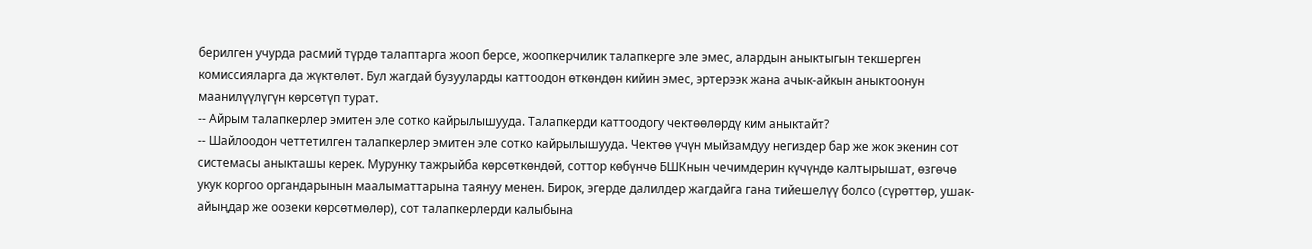берилген учурда расмий түрдө талаптарга жооп берсе, жоопкерчилик талапкерге эле эмес, алардын аныктыгын текшерген комиссияларга да жүктөлөт. Бул жагдай бузууларды каттоодон өткөндөн кийин эмес, эртерээк жана ачык-айкын аныктоонун маанилүүлүгүн көрсөтүп турат.
-- Айрым талапкерлер эмитен эле сотко кайрылышууда. Талапкерди каттоодогу чектөөлөрдү ким аныктайт?
-- Шайлоодон четтетилген талапкерлер эмитен эле сотко кайрылышууда. Чектөө үчүн мыйзамдуу негиздер бар же жок экенин сот системасы аныкташы керек. Мурунку тажрыйба көрсөткөндөй, соттор көбүнчө БШКнын чечимдерин күчүндө калтырышат, өзгөчө укук коргоо органдарынын маалыматтарына таянуу менен. Бирок, эгерде далилдер жагдайга гана тийешелүү болсо (сүрөттөр, ушак-айыңдар же оозеки көрсөтмөлөр), сот талапкерлерди калыбына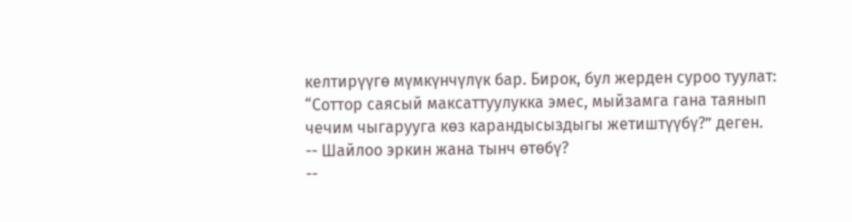келтирүүгө мүмкүнчүлүк бар. Бирок, бул жерден суроо туулат: “Соттор саясый максаттуулукка эмес, мыйзамга гана таянып чечим чыгарууга көз карандысыздыгы жетиштүүбү?” деген.
-- Шайлоо эркин жана тынч өтөбү?
--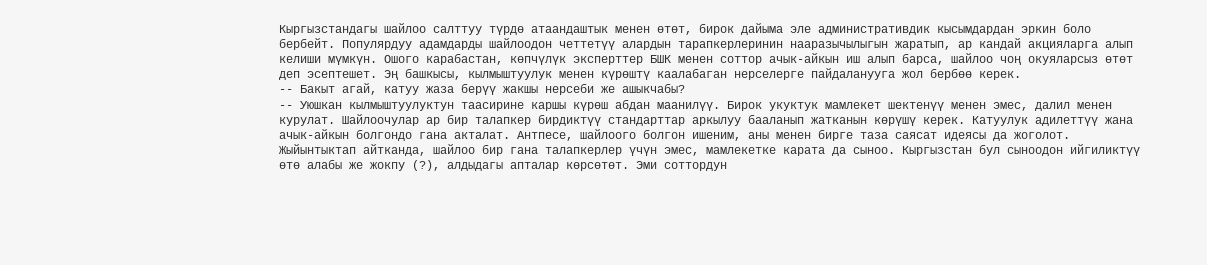Кыргызстандагы шайлоо салттуу түрдө атаандаштык менен өтөт, бирок дайыма эле административдик кысымдардан эркин боло бербейт. Популярдуу адамдарды шайлоодон четтетүү алардын тарапкерлеринин нааразычылыгын жаратып, ар кандай акцияларга алып келиши мүмкүн. Ошого карабастан, көпчүлүк эксперттер БШК менен соттор ачык-айкын иш алып барса, шайлоо чоң окуяларсыз өтөт деп эсептешет. Эң башкысы, кылмыштуулук менен күрөштү каалабаган нерселерге пайдаланууга жол бербөө керек.
-- Бакыт агай, катуу жаза берүү жакшы нерсеби же ашыкчабы?
-- Уюшкан кылмыштуулуктун таасирине каршы күрөш абдан маанилүү. Бирок укуктук мамлекет шектенүү менен эмес, далил менен курулат. Шайлоочулар ар бир талапкер бирдиктүү стандарттар аркылуу бааланып жатканын көрүшү керек. Катуулук адилеттүү жана ачык-айкын болгондо гана акталат. Антпесе, шайлоого болгон ишеним, аны менен бирге таза саясат идеясы да жоголот.
Жыйынтыктап айтканда, шайлоо бир гана талапкерлер үчүн эмес, мамлекетке карата да сыноо. Кыргызстан бул сыноодон ийгиликтүү өтө алабы же жокпу (?), алдыдагы апталар көрсөтөт. Эми соттордун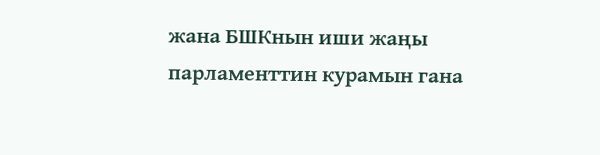жана БШКнын иши жаңы парламенттин курамын гана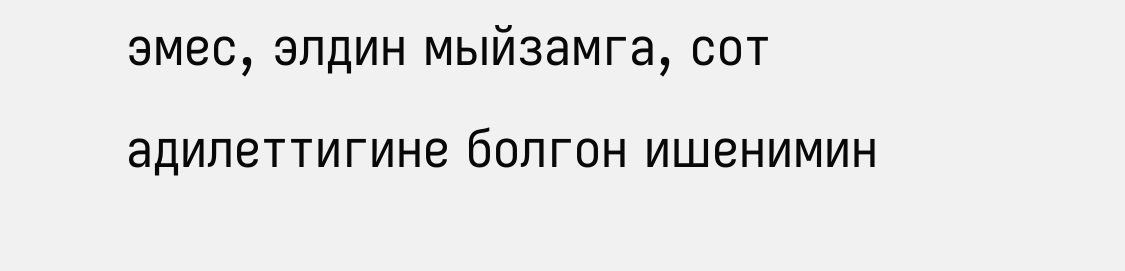эмес, элдин мыйзамга, сот адилеттигине болгон ишенимин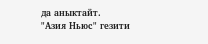да аныктайт.
"Азия Ньюс" гезити